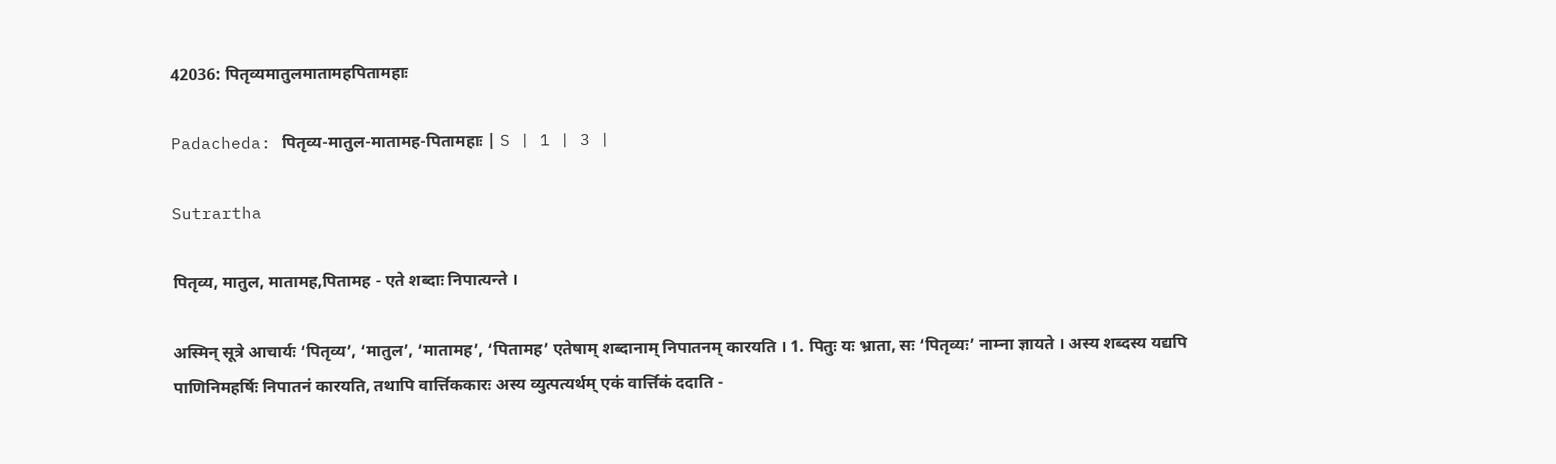42036: पितृव्यमातुलमातामहपितामहाः

Padacheda: पितृव्य-मातुल-मातामह-पितामहाः | S | 1 | 3 |

Sutrartha

पितृव्य, मातुल, मातामह,पितामह - एते शब्दाः निपात्यन्ते ।

अस्मिन् सूत्रे आचार्यः ‘पितृव्य’, ‘मातुल’, ‘मातामह’, ‘पितामह’ एतेषाम् शब्दानाम् निपातनम् कारयति । 1. पितुः यः भ्राता, सः ‘पितृव्यः’ नाम्ना ज्ञायते । अस्य शब्दस्य यद्यपि पाणिनिमहर्षिः निपातनं कारयति, तथापि वार्त्तिककारः अस्य व्युत्पत्यर्थम् एकं वार्त्तिकं ददाति -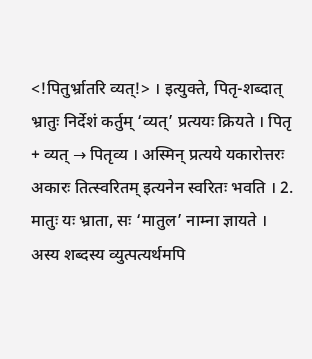<!पितुर्भ्रातरि व्यत्!> । इत्युक्ते, पितृ-शब्दात् भ्रातुः निर्देशं कर्तुम् ‘व्यत्’ प्रत्ययः क्रियते । पितृ + व्यत् → पितृव्य । अस्मिन् प्रत्यये यकारोत्तरः अकारः तित्स्वरितम् इत्यनेन स्वरितः भवति । 2. मातुः यः भ्राता, सः ‘मातुल’ नाम्ना ज्ञायते । अस्य शब्दस्य व्युत्पत्यर्थमपि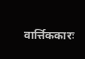वार्त्तिककारः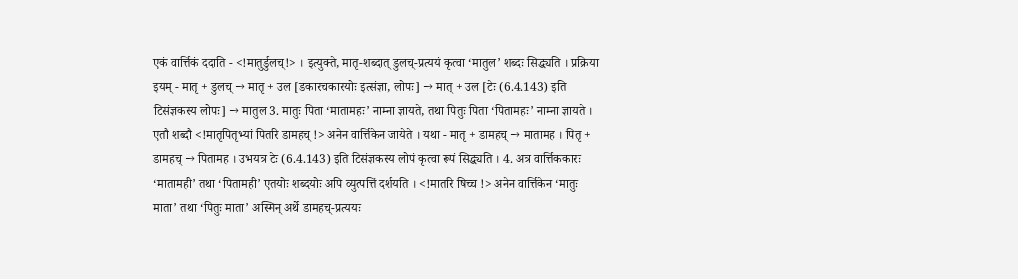एकं वार्त्तिकं ददाति - <!मातुर्डुलच्!> । इत्युक्ते, मातृ-शब्दात् डुलच्-प्रत्ययं कृत्वा ‘मातुल’ शब्दः सिद्ध्यति । प्रक्रिया इयम् - मातृ + डुलच् → मातृ + उल [डकारचकारयोः इत्संज्ञा, लोपः] → मात् + उल [टेः (6.4.143) इति टिसंज्ञकस्य लोपः] → मातुल 3. मातुः पिता ‘मातामहः’ नाम्ना ज्ञायते, तथा पितुः पिता ‘पितामहः’ नाम्ना ज्ञायते । एतौ शब्दौ <!मातृपितृभ्यां पितरि डामहच् !> अनेन वार्त्तिकेन जायेते । यथा - मातृ + डामहच् → मातामह । पितृ + डामहच् → पितामह । उभयत्र टेः (6.4.143) इति टिसंज्ञकस्य लोपं कृत्वा रूपं सिद्ध्यति । 4. अत्र वार्त्तिककारः ‘मातामही’ तथा ‘पितामही’ एतयोः शब्दयोः अपि व्युत्पत्तिं दर्शयति । <!मातरि षिच्च !> अनेन वार्त्तिकेन ‘मातुः माता’ तथा ‘पितुः माता’ अस्मिन् अर्थे डामहच्-प्रत्ययः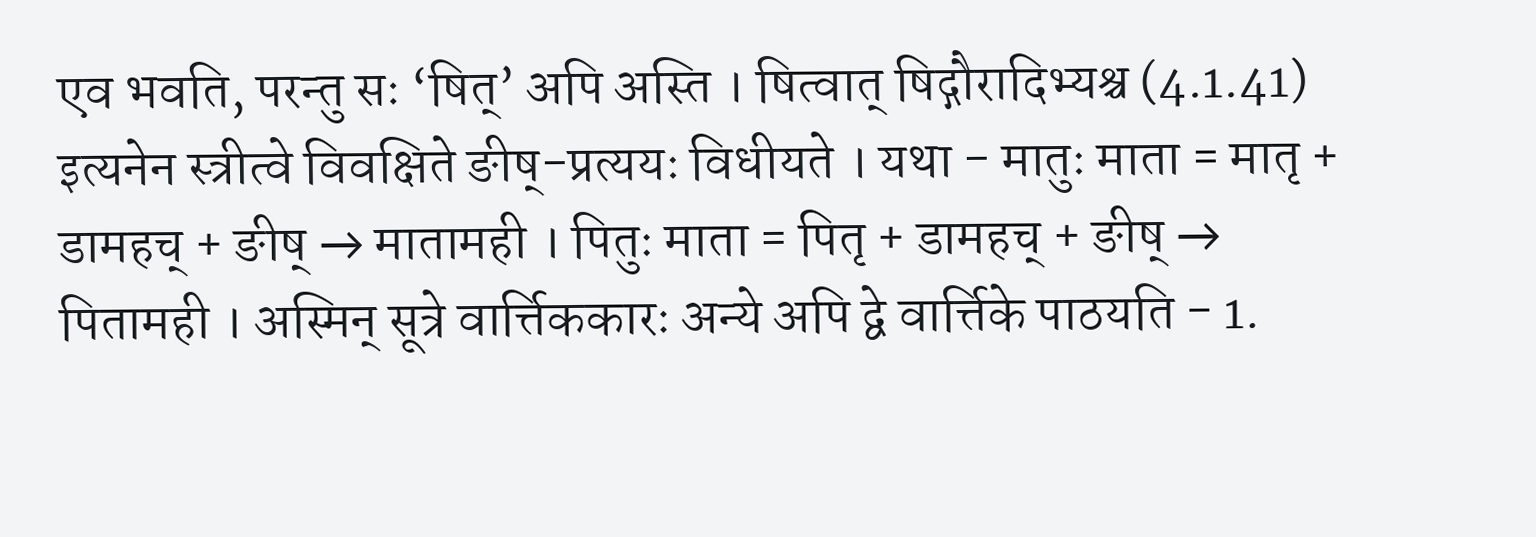एव भवति, परन्तु सः ‘षित्’ अपि अस्ति । षित्वात् षिद्गौरादिभ्यश्च (4.1.41) इत्यनेन स्त्रीत्वे विवक्षिते ङीष्-प्रत्ययः विधीयते । यथा - मातुः माता = मातृ + डामहच् + ङीष् → मातामही । पितुः माता = पितृ + डामहच् + ङीष् → पितामही । अस्मिन् सूत्रे वार्त्तिककारः अन्ये अपि द्वे वार्त्तिके पाठयति - 1.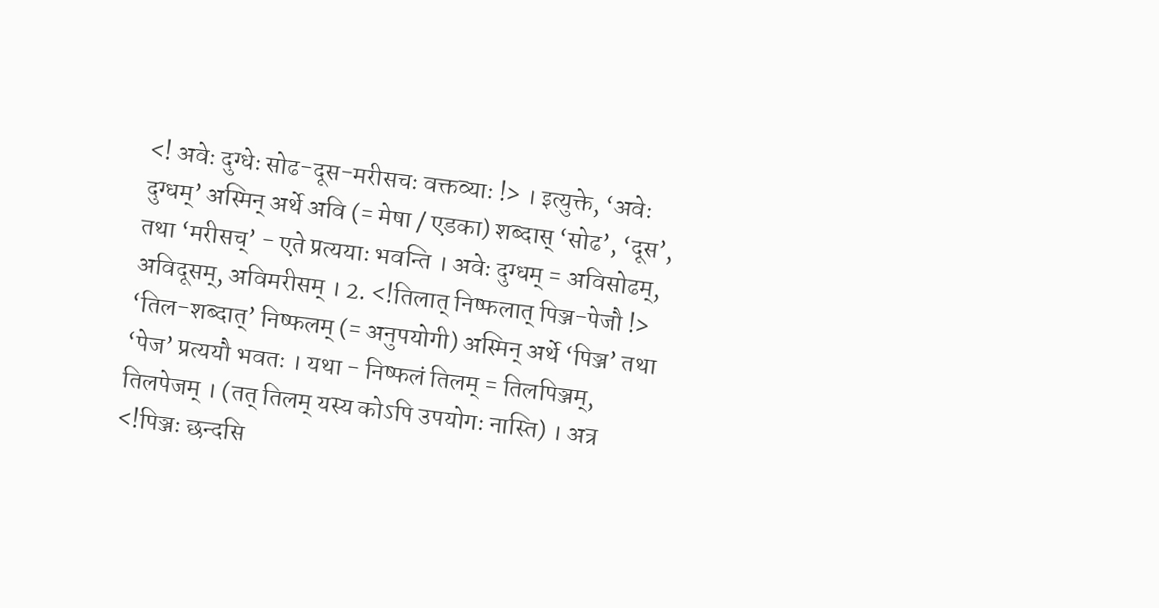<! अवेः दुग्धेः सोढ-दूस-मरीसचः वक्तव्याः !> । इत्युक्ते, ‘अवेः दुग्धम्’ अस्मिन् अर्थे अवि (= मेषा / एडका) शब्दास् ‘सोढ’, ‘दूस’, तथा ‘मरीसच्’ - एते प्रत्ययाः भवन्ति । अवेः दुग्धम् = अविसोढम्, अविदूसम्, अविमरीसम् । 2. <!तिलात् निष्फलात् पिञ्ज-पेजौ !> ‘तिल-शब्दात्’ निष्फलम् (= अनुपयोगी) अस्मिन् अर्थे ‘पिञ्ज’ तथा ‘पेज’ प्रत्ययौ भवतः । यथा - निष्फलं तिलम् = तिलपिञ्जम्, तिलपेजम् । (तत् तिलम् यस्य कोऽपि उपयोगः नास्ति) । अत्र <!पिञ्जः छन्दसि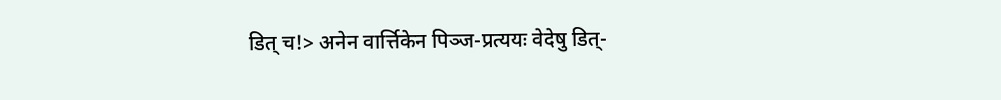डित् च!> अनेन वार्त्तिकेन पिञ्ज-प्रत्ययः वेदेषु डित्-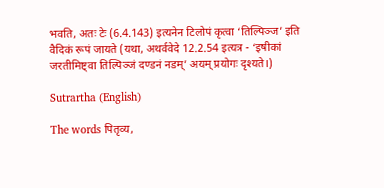भवति, अतः टेः (6.4.143) इत्यनेन टिलोपं कृत्वा ‘तिल्पिञ्ज’ इति वैदिकं रूपं जायते (यथा, अथर्ववेदे 12.2.54 इत्यत्र - ‘इषीकां जरतीमिष्ट्वा तिल्पिञ्जं दण्डनं नडम्’ अयम् प्रयोगः दृश्यते।)

Sutrartha (English)

The words पितृव्य,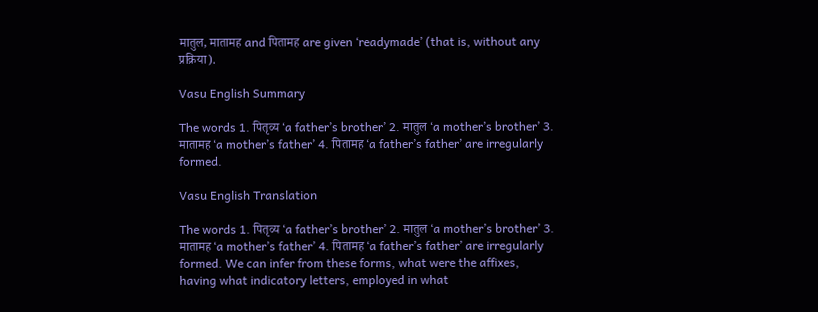मातुल, मातामह and पितामह are given ‘readymade’ (that is, without any प्रक्रिया).

Vasu English Summary

The words 1. पितृव्य ‘a father’s brother’ 2. मातुल ‘a mother’s brother’ 3. मातामह ‘a mother’s father’ 4. पितामह ‘a father’s father’ are irregularly formed.

Vasu English Translation

The words 1. पितृव्य ‘a father’s brother’ 2. मातुल ‘a mother’s brother’ 3. मातामह ‘a mother’s father’ 4. पितामह ‘a father’s father’ are irregularly formed. We can infer from these forms, what were the affixes, having what indicatory letters, employed in what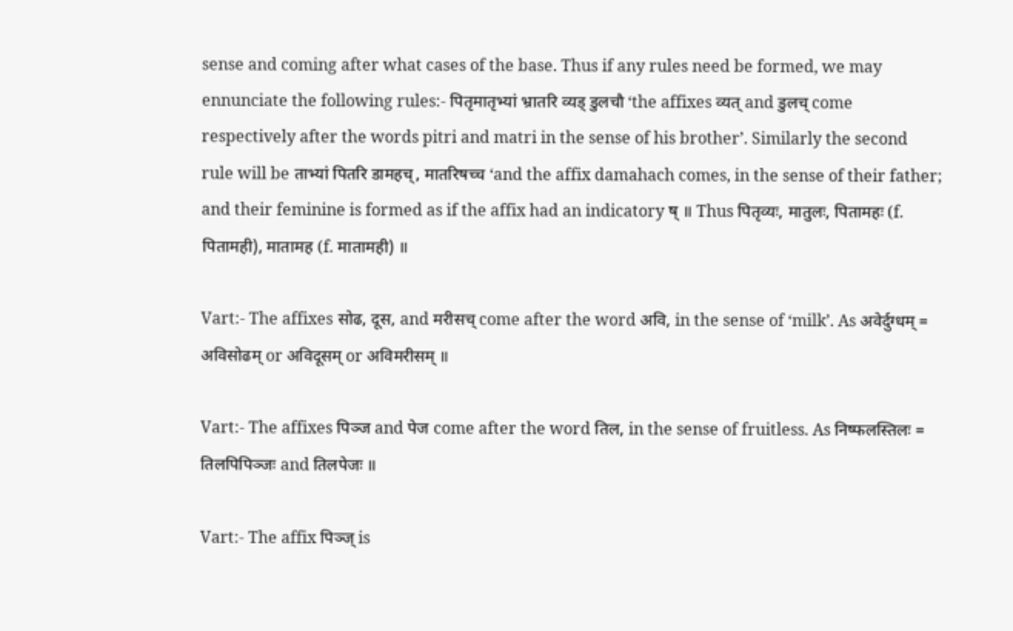sense and coming after what cases of the base. Thus if any rules need be formed, we may ennunciate the following rules:- पितृमातृभ्यां भ्रातरि व्यड् डुलचौ ‘the affixes व्यत् and डुलच् come respectively after the words pitri and matri in the sense of his brother’. Similarly the second rule will be ताभ्यां पितरि डामहच्, मातरिषच्च ‘and the affix damahach comes, in the sense of their father; and their feminine is formed as if the affix had an indicatory ष् ॥ Thus पितृव्यः, मातुलः, पितामहः (f. पितामही), मातामह (f. मातामही) ॥

Vart:- The affixes सोढ, दूस, and मरीसच् come after the word अवि, in the sense of ‘milk’. As अवेर्दुग्धम् = अविसोढम् or अविदूसम् or अविमरीसम् ॥

Vart:- The affixes पिञ्ज and पेज come after the word तिल, in the sense of fruitless. As निष्फलस्तिलः = तिलपिपिञ्जः and तिलपेजः ॥

Vart:- The affix पिञ्ज् is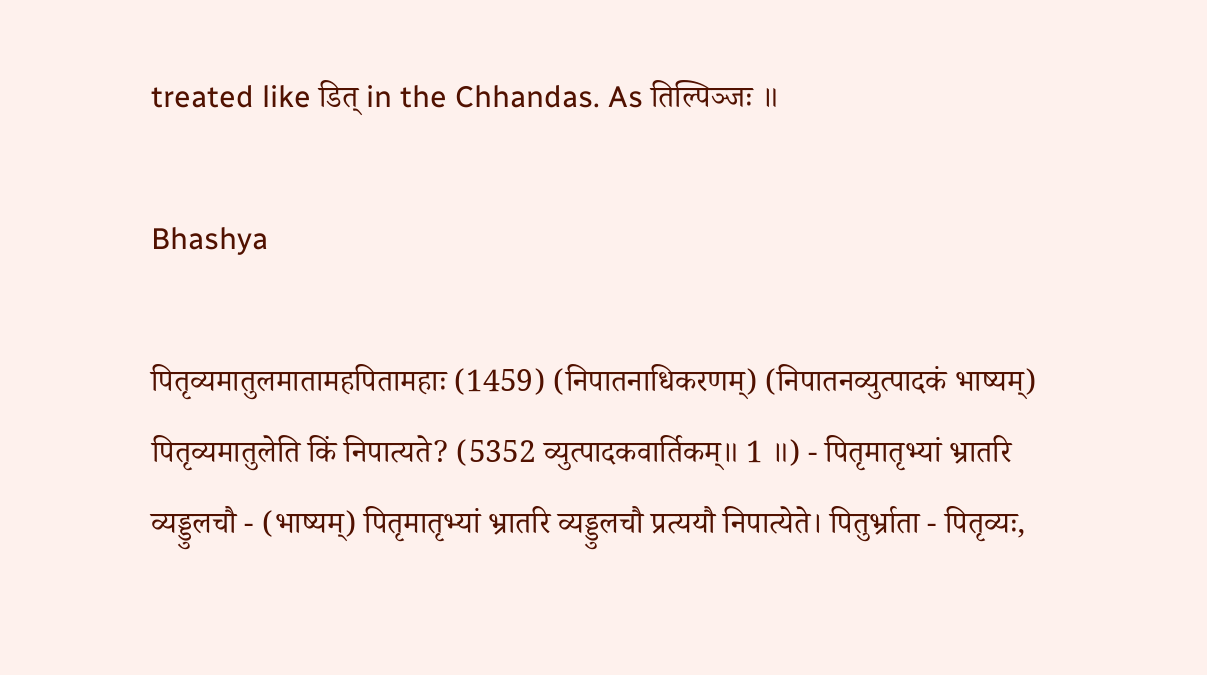treated like डित् in the Chhandas. As तिल्पिञ्जः ॥

Bhashya

पितृव्यमातुलमातामहपितामहाः (1459) (निपातनाधिकरणम्) (निपातनव्युत्पादकं भाष्यम्) पितृव्यमातुलेति किं निपात्यते? (5352 व्युत्पादकवार्तिकम्॥ 1 ॥) - पितृमातृभ्यां भ्रातरि व्यड्डुलचौ - (भाष्यम्) पितृमातृभ्यां भ्रातरि व्यड्डुलचौ प्रत्ययौ निपात्येते। पितुर्भ्राता - पितृव्यः,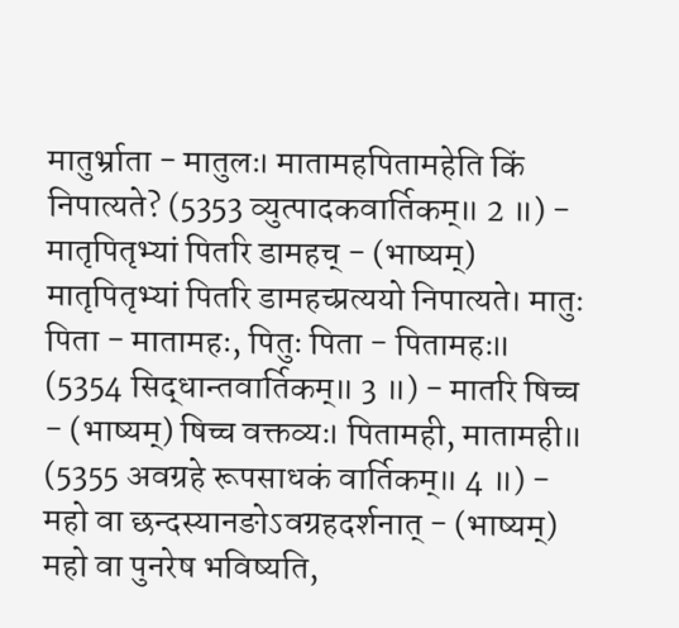मातुर्भ्राता - मातुलः। मातामहपितामहेति किं निपात्यते? (5353 व्युत्पादकवार्तिकम्॥ 2 ॥) - मातृपितृभ्यां पितरि डामहच् - (भाष्यम्) मातृपितृभ्यां पितरि डामहच्प्रत्ययो निपात्यते। मातुः पिता - मातामहः, पितुः पिता - पितामहः॥ (5354 सिद्धान्तवार्तिकम्॥ 3 ॥) - मातरि षिच्च - (भाष्यम्) षिच्च वक्तव्यः। पितामही, मातामही॥ (5355 अवग्रहे रूपसाधकं वार्तिकम्॥ 4 ॥) - महो वा छन्दस्यानङोऽवग्रहदर्शनात् - (भाष्यम्) महो वा पुनरेष भविष्यति,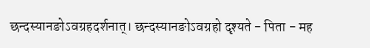छन्दस्यानङोऽवग्रहदर्शनात्। छन्दस्यानङोऽवग्रहो दृश्यते - पिता - मह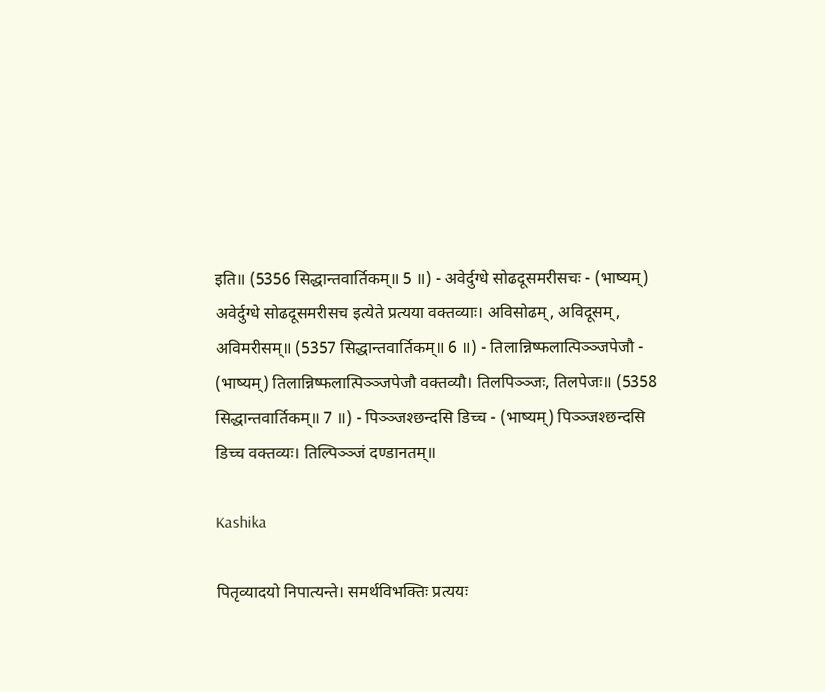इति॥ (5356 सिद्धान्तवार्तिकम्॥ 5 ॥) - अवेर्दुग्धे सोढदूसमरीसचः - (भाष्यम्) अवेर्दुग्धे सोढदूसमरीसच इत्येते प्रत्यया वक्तव्याः। अविसोढम्, अविदूसम्, अविमरीसम्॥ (5357 सिद्धान्तवार्तिकम्॥ 6 ॥) - तिलान्निष्फलात्पिञ्ञ्जपेजौ - (भाष्यम्) तिलान्निष्फलात्पिञ्ञ्जपेजौ वक्तव्यौ। तिलपिञ्ञ्जः, तिलपेजः॥ (5358 सिद्धान्तवार्तिकम्॥ 7 ॥) - पिञ्ञ्जश्छन्दसि डिच्च - (भाष्यम्) पिञ्ञ्जश्छन्दसि डिच्च वक्तव्यः। तिल्पिञ्ञ्जं दण्डानतम्॥

Kashika

पितृव्यादयो निपात्यन्ते। समर्थविभक्तिः प्रत्ययः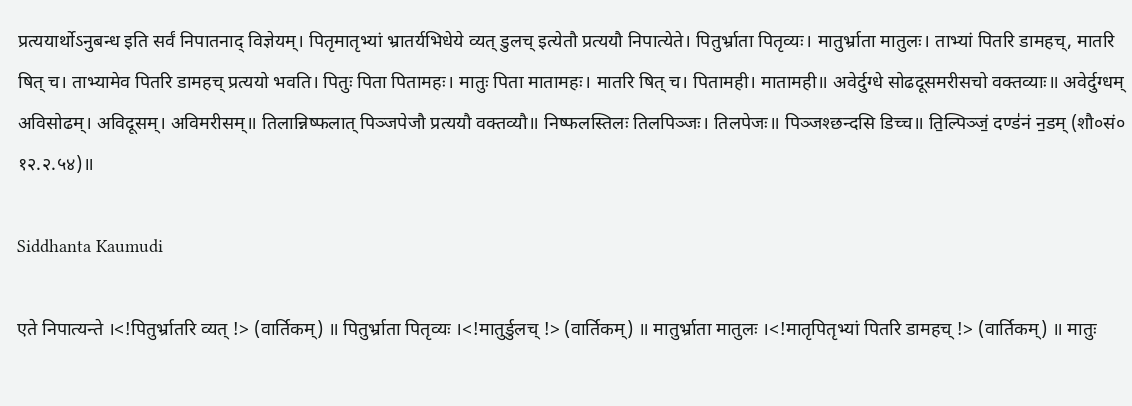प्रत्ययार्थोऽनुबन्ध इति सर्वं निपातनाद् विज्ञेयम्। पितृमातृभ्यां भ्रातर्यभिधेये व्यत् डुलच् इत्येतौ प्रत्ययौ निपात्येते। पितुर्भ्राता पितृव्यः। मातुर्भ्राता मातुलः। ताभ्यां पितरि डामहच्, मातरि षित् च। ताभ्यामेव पितरि डामहच् प्रत्ययो भवति। पितुः पिता पितामहः। मातुः पिता मातामहः। मातरि षित् च। पितामही। मातामही॥ अवेर्दुग्धे सोढदूसमरीसचो वक्तव्याः॥ अवेर्दुग्धम् अविसोढम्। अविदूसम्। अविमरीसम्॥ तिलान्निष्फलात् पिञ्जपेजौ प्रत्ययौ वक्तव्यौ॥ निष्फलस्तिलः तिलपिञ्जः। तिलपेजः॥ पिञ्जश्छन्दसि डिच्च॥ ति॒ल्पिञ्जं॒ दण्ड॑नं न॒डम् (शौ०सं० १२.२.५४)॥

Siddhanta Kaumudi

एते निपात्यन्ते ।<!पितुर्भ्रातरि व्यत् !> (वार्तिकम्) ॥ पितुर्भ्राता पितृव्यः ।<!मातुर्डुलच् !> (वार्तिकम्) ॥ मातुर्भ्राता मातुलः ।<!मातृपितृभ्यां पितरि डामहच् !> (वार्तिकम्) ॥ मातुः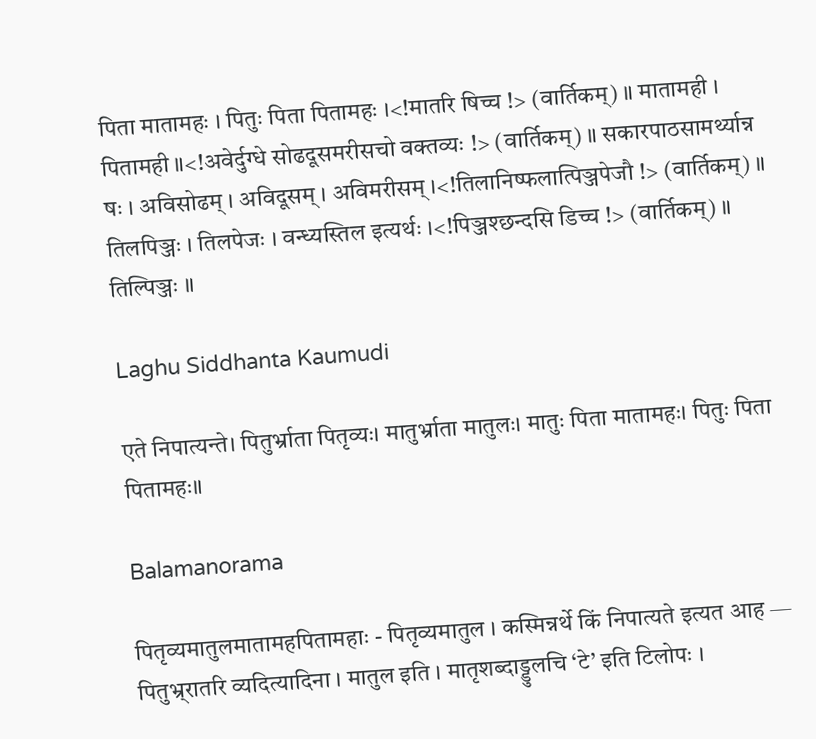पिता मातामहः । पितुः पिता पितामहः ।<!मातरि षिच्च !> (वार्तिकम्) ॥ मातामही । पितामही ॥<!अवेर्दुग्धे सोढदूसमरीसचो वक्तव्यः !> (वार्तिकम्) ॥ सकारपाठसामर्थ्यान्न षः । अविसोढम् । अविदूसम् । अविमरीसम् ।<!तिलानिष्फलात्पिञ्जपेजौ !> (वार्तिकम्) ॥ तिलपिञ्जः । तिलपेजः । वन्ध्यस्तिल इत्यर्थः ।<!पिञ्जश्छन्दसि डिच्च !> (वार्तिकम्) ॥ तिल्पिञ्जः ॥

Laghu Siddhanta Kaumudi

एते निपात्यन्ते। पितुर्भ्राता पितृव्यः। मातुर्भ्राता मातुलः। मातुः पिता मातामहः। पितुः पिता पितामहः॥

Balamanorama

पितृव्यमातुलमातामहपितामहाः - पितृव्यमातुल । कस्मिन्नर्थे किं निपात्यते इत्यत आह — पितुभ्र्रातरि व्यदित्यादिना । मातुल इति । मातृशब्दाड्डुलचि ‘टे’ इति टिलोपः ।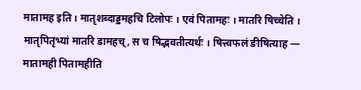मातामह इति । मातृशब्दाड्डमहचि टिलोपः । एवं पितामहः । मातरि षिच्चेति । मातृपितृभ्यां मातरि डामहच्, स च षिद्भवतीत्यर्थः । षित्त्वफलं ङीषित्याह — मातामही पितामहीति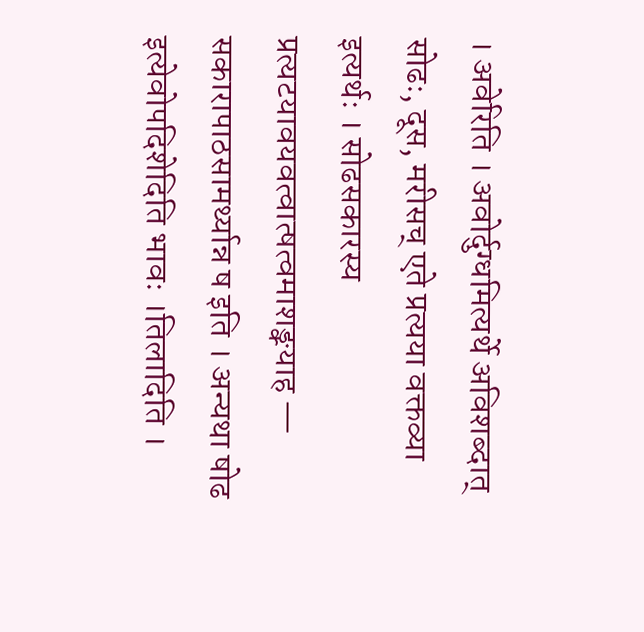। अवेरिति । अवोर्दुग्धमित्यर्थे अविशब्दात् सोढः, दूस, मरीसच् एते प्रत्यया वक्तव्या इत्यर्थः । सोढसकारस्य प्रत्यटयावयवत्वात्षत्वमाशङ्क्याह — सकारापाठसामर्थ्यान्न ष इति । अन्यथा षोढ इत्येवोपदिशेदिति भावः ।तिलादिति ।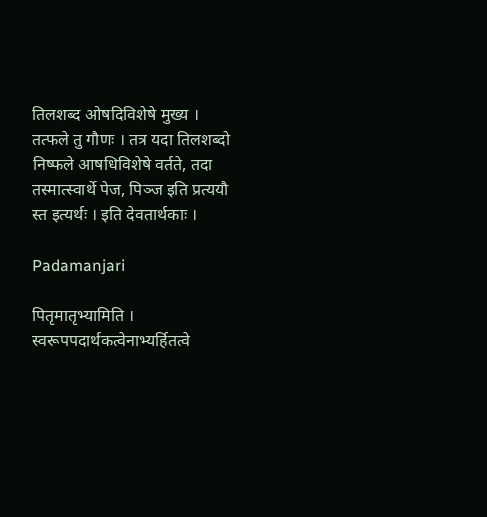तिलशब्द ओषदिविशेषे मुख्य । तत्फले तु गौणः । तत्र यदा तिलशब्दो निष्फले आषधिविशेषे वर्तते, तदा तस्मात्स्वार्थे पेज, पिञ्ज इति प्रत्ययौ स्त इत्यर्थः । इति देवतार्थकाः ।

Padamanjari

पितृमातृभ्यामिति । स्वरूपपदार्थकत्वेनाभ्यर्हितत्वे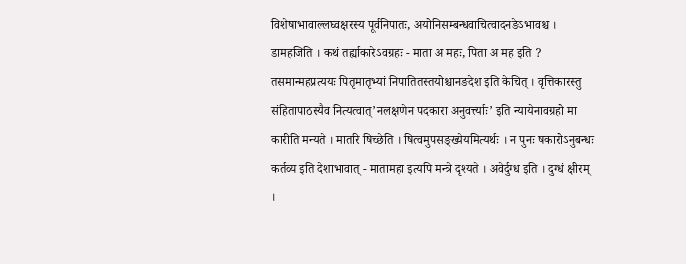विशेषाभावाल्लघ्वक्षरस्य पूर्वनिपातः, अयोनिसम्बन्धवाचित्वादनङेऽभावश्च । डामहजिति । कथं तर्ह्याकारेऽवग्रहः - माता अ महः, पिता अ मह इति ? तसमान्महप्रत्ययः पितृमातृभ्यां निपातितस्तयोश्चानङदेश इति केचित् । वृत्तिकारस्तु संहितापाठस्यैव नित्यत्वात्’नलक्षणेन पदकारा अनुवर्त्त्याः’ इति न्यायेनावग्रहो मा कारीति मन्यते । मातरि षिच्छेति । षित्वमुपसङ्ख्येयमित्यर्थः । न पुनः षकारोऽनुबन्धः कर्तव्य इति देशाभावात् - मातामहा इत्यपि मन्त्रे दृश्यते । अवेर्दुग्ध इति । दुग्धं क्षीरम् ।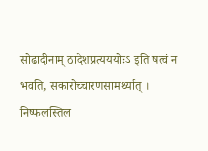सोढादीनाम् ठादेशप्रत्यययोःऽ इति षत्वं न भवति, सकारोच्चारणसामर्थ्यात् । निष्फलस्तिल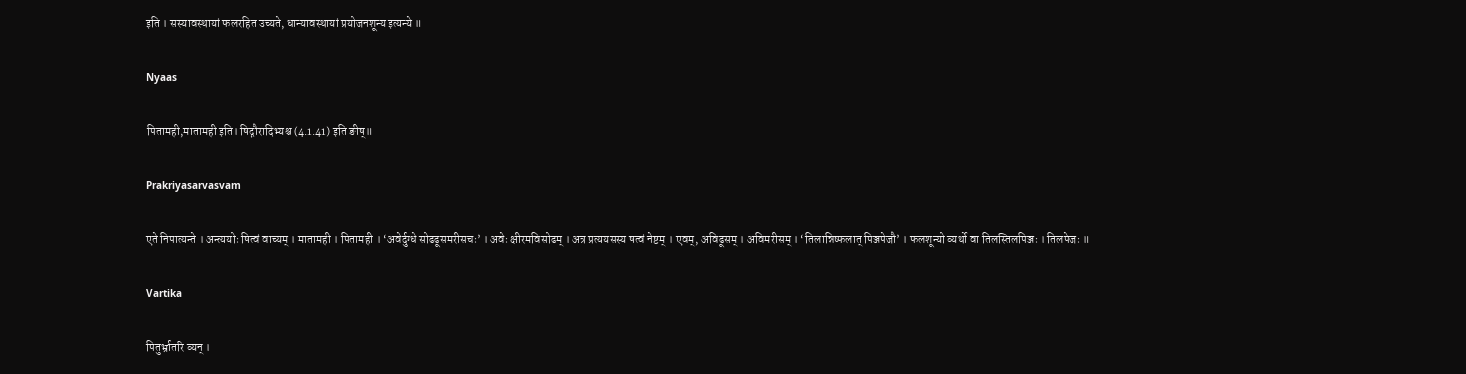इति । सस्यावस्थायां फलरहित उच्यते, धान्यावस्थायां प्रयोजनशून्य इत्यन्ये ॥

Nyaas

पितामही,मातामही इति। षिद्गौरादिभ्यश्च (4.1.41) इति ङीष्॥

Prakriyasarvasvam

एते निपात्यन्ते । अन्त्ययोः षित्वं वाच्यम् । मातामही । पितामही । ‘अवेर्दुग्धे सोढढूसमरीसचः’ । अवेः क्षीरमविसोढम् । अत्र प्रत्ययसस्य षत्वं नेष्टम् । एवम्, अविढूसम् । अविमरीसम् । ‘तिलान्निष्फलात् पिञ्जपेजौ’ । फलशून्यो व्यर्थो वा तिलस्तिलपिञ्जः । तिलपेजः ॥

Vartika

पितुर्भ्रातरि व्यन् ।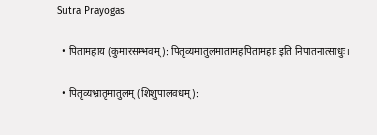Sutra Prayogas

  • पितामहाय (कुमारसम्भवम्): पितृव्यमातुलमातामहपितामहाः इति निपातनात्साधुः।

  • पितृव्यभ्रातृमातुलम् (शिशुपालवधम्):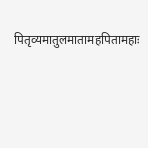पितृव्यमातुलमातामहपितामहाः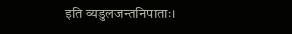इति व्यडुलजन्तनिपाताः।